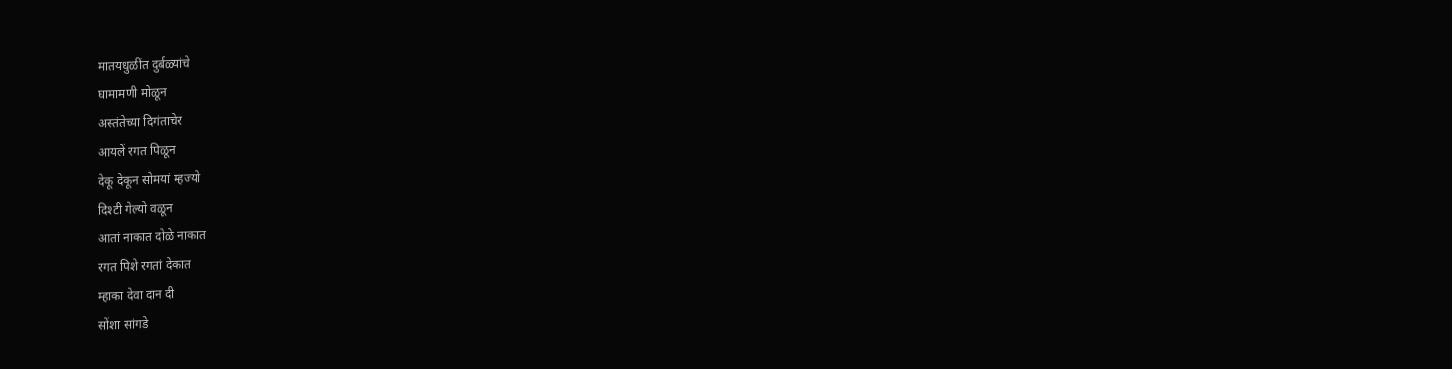मातयधुळींत दुर्बळ्यांचे
घामामणी मोळून
अस्तंतेच्या दिगंताचेर
आयलें रगत पिळून
देकू देकून सोमयां म्हज्यो
दिश्टी गेल्यो वळून
आतां नाकात दोळे नाकात
रगत पिशे रगतां देकात
म्हाका देवा दान दी
सोंशा सांगडे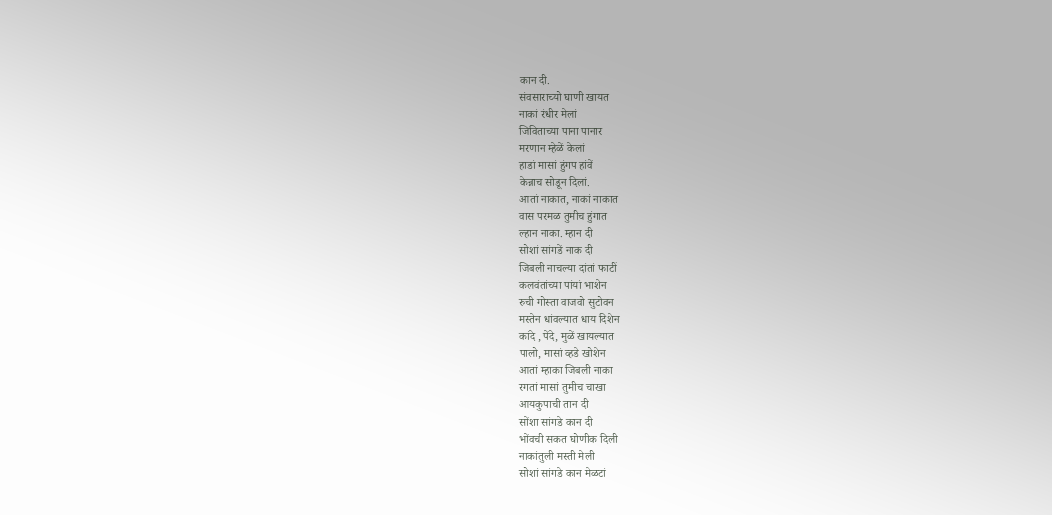कान दी.
संवसाराच्यो घाणी खायत
नाकां रंधीर मेलां
जिविताच्या पाना पानार
मरणान म्हेळें केलां
हाडां मासां हुंगप हांवें
केन्नाच सोडून दिलां.
आतां नाकात, नाकां नाकात
वास परमळ तुमीच हुंगात
ल्हान नाका. म्हान दी
सोशां सांगडें नाक दी
जिबली नाचल्या दांतां फाटीं
कलवंतांच्या पांयां भाशेन
रुची गोस्ता वाजवो सुटोवन
मस्तेन धांवल्यात धाय दिशेन
कांदे , पेंदे, मुळें खायल्यात
पालो, मासां व्हडे खोशेन
आतां म्हाका जिबली नाका
रगतां मासां तुमीच चाखा
आयकुपाची तान दी
सोंशा सांगडे कान दी
भोंवची सकत घोणीक दिली
नाकांतुली मस्ती मेली
सोशां सांगडे कान मेळटां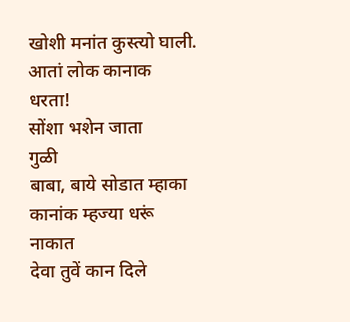खोशी मनांत कुस्त्यो घाली.
आतां लोक कानाक धरता!
सोंशा भशेन जाता
गुळी
बाबा, बाये सोडात म्हाका
कानांक म्हज्या धरूं नाकात
देवा तुवें कान दिले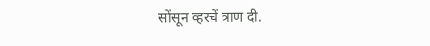सोंसून व्हरचें त्राण दी.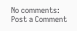No comments:
Post a Comment